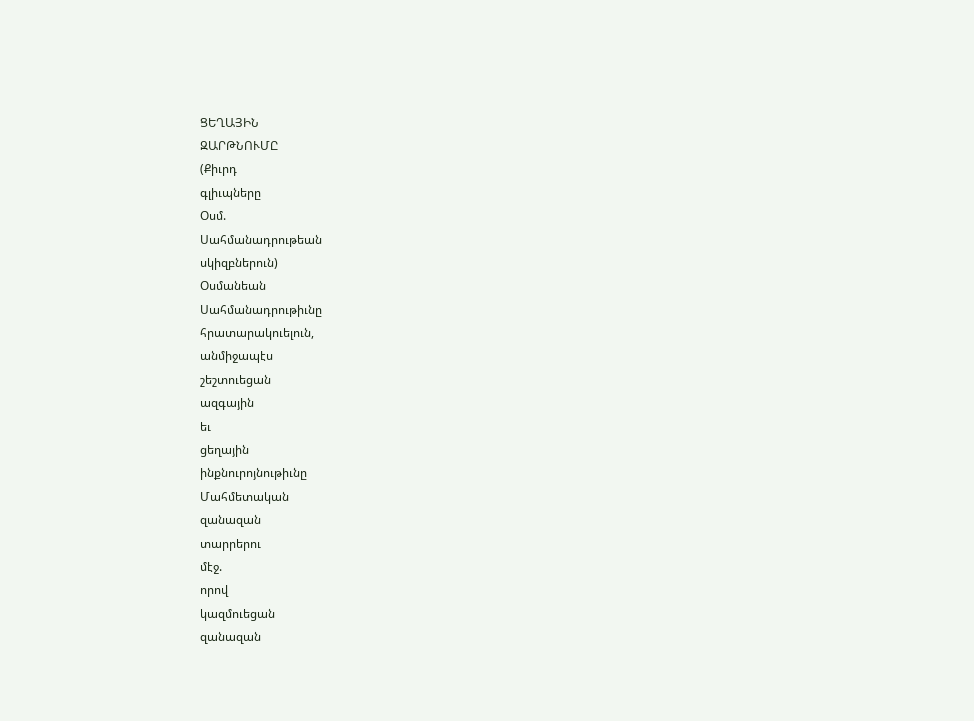ՑԵՂԱՅԻՆ
ԶԱՐԹՆՈՒՄԸ
(Քիւրդ
գլիւպները
Օսմ.
Սահմանադրութեան
սկիզբներուն)
Օսմանեան
Սահմանադրութիւնը
հրատարակուելուն,
անմիջապէս
շեշտուեցան
ազգային
եւ
ցեղային
ինքնուրոյնութիւնը
Մահմետական
զանազան
տարրերու
մէջ.
որով
կազմուեցան
զանազան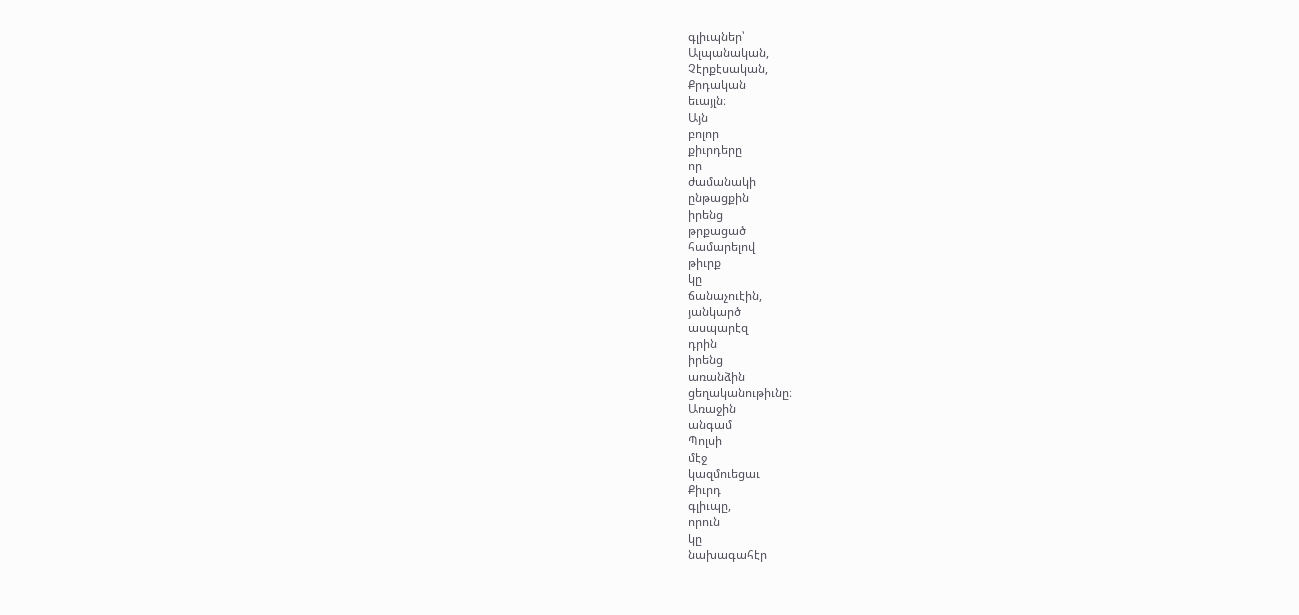գլիւպներ՝
Ալպանական,
Չէրքէսական,
Քրդական
եւայլն։
Այն
բոլոր
քիւրդերը
որ
ժամանակի
ընթացքին
իրենց
թրքացած
համարելով
թիւրք
կը
ճանաչուէին,
յանկարծ
ասպարէզ
դրին
իրենց
առանձին
ցեղականութիւնը։
Առաջին
անգամ
Պոլսի
մէջ
կազմուեցաւ
Քիւրդ
գլիւպը,
որուն
կը
նախագահէր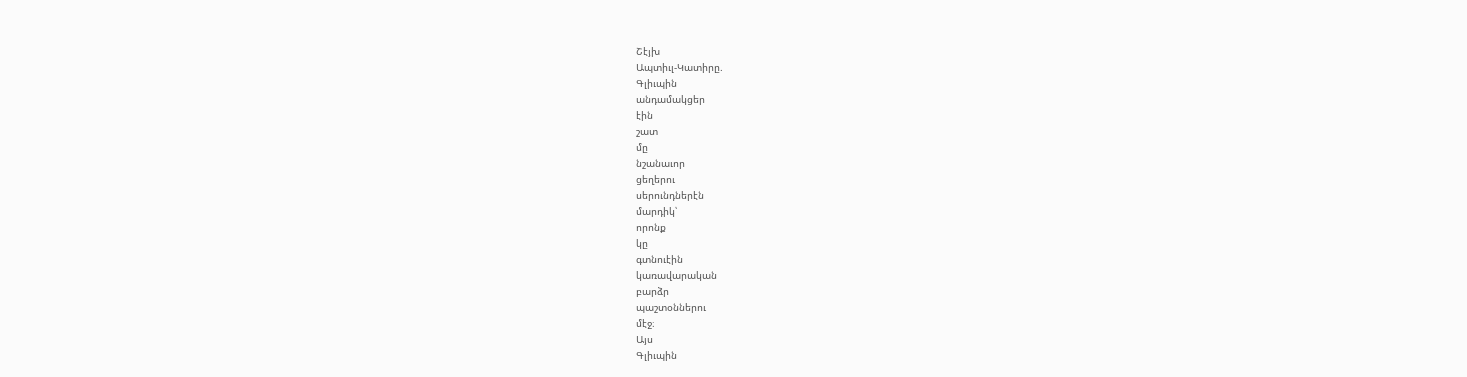Շէյխ
Ապտիւլ-Կատիրը.
Գլիւպին
անդամակցեր
էին
շատ
մը
նշանաւոր
ցեղերու
սերունդներէն
մարդիկ՝
որոնք
կը
գտնուէին
կառավարական
բարձր
պաշտօններու
մէջ։
Այս
Գլիւպին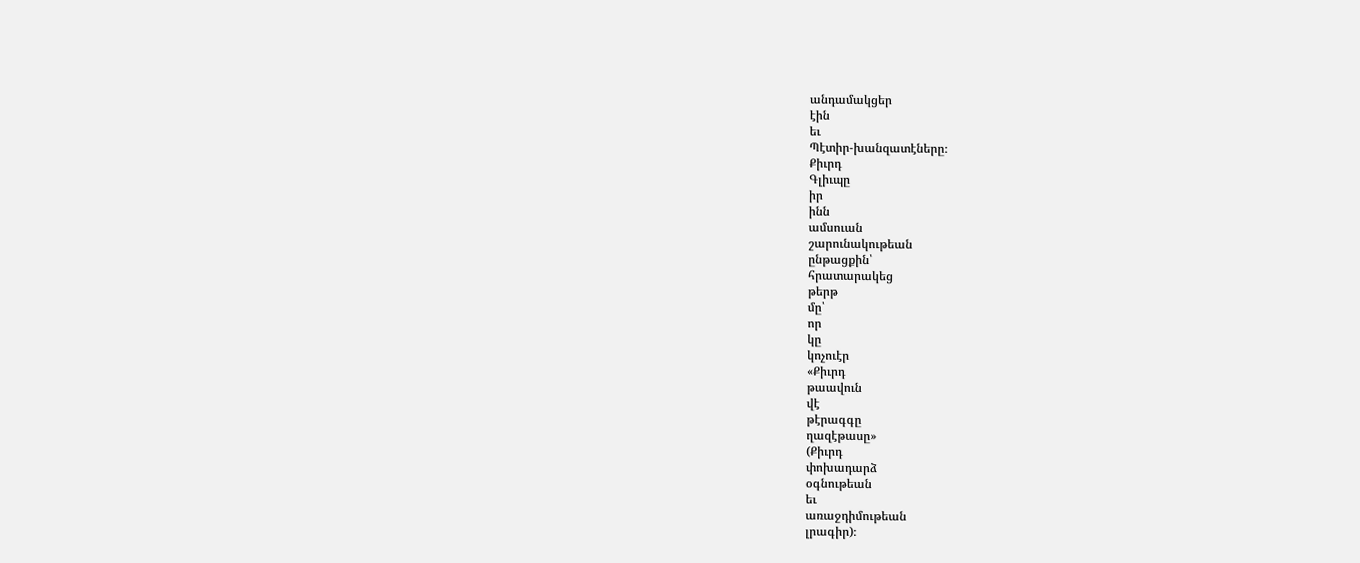անդամակցեր
էին
եւ
Պէտիր-խանզատէները։
Քիւրդ
Գլիւպը
իր
ինն
ամսուան
շարունակութեան
ընթացքին՝
հրատարակեց
թերթ
մը՝
որ
կը
կոչուէր
«Քիւրդ
թաավուն
վէ
թէրագգը
ղազէթասը»
(Քիւրդ
փոխադարձ
օգնութեան
եւ
առաջդիմութեան
լրագիր)։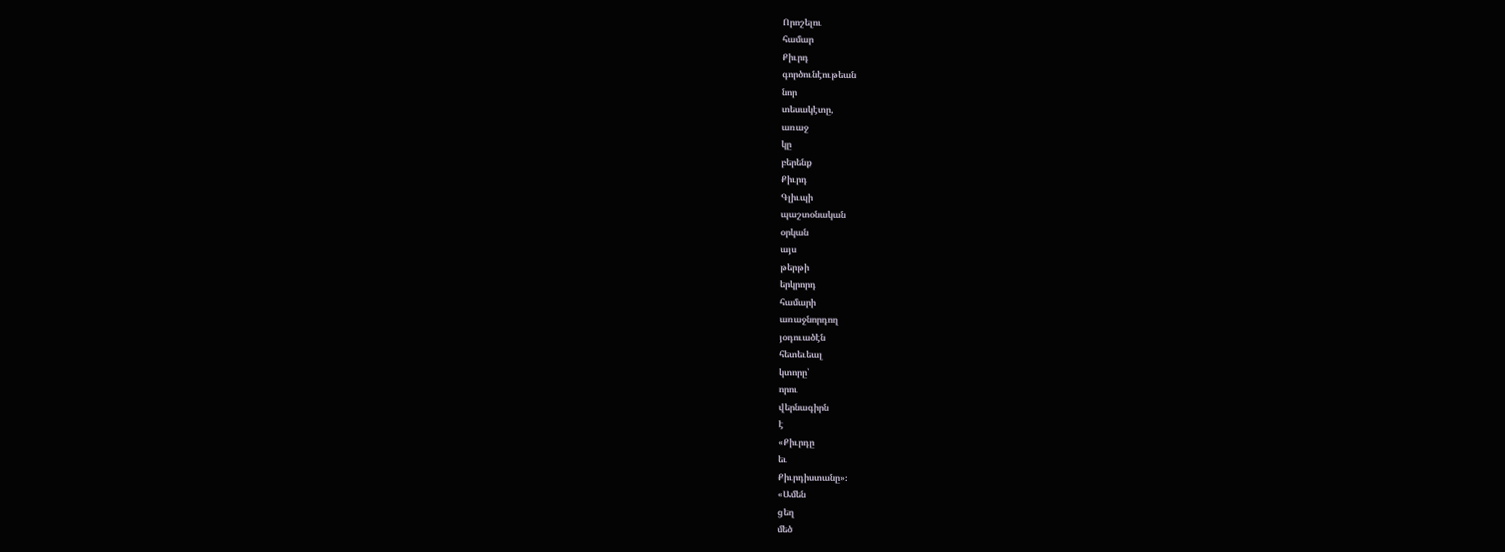Որոշելու
համար
Քիւրդ
գործունէութեան
նոր
տեսակէտը,
առաջ
կը
բերենք
Քիւրդ
Գլիւպի
պաշտօնական
օրկան
այս
թերթի
երկրորդ
համարի
առաջնորդող
յօդուածէն
հետեւեալ
կտորը՝
որու
վերնագիրն
է
«Քիւրդը
եւ
Քիւրդիստանը»։
«Ամեն
ցեղ
մեծ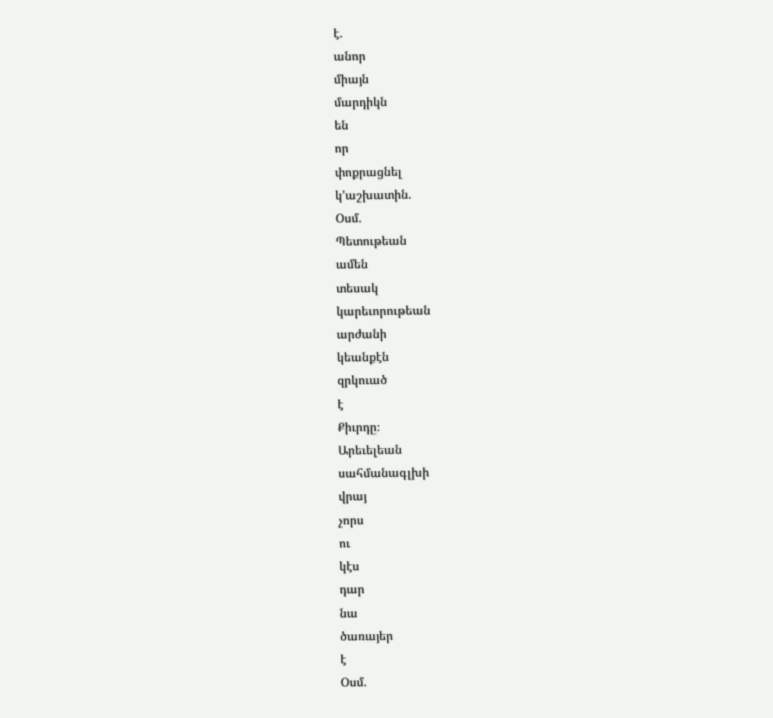է.
անոր
միայն
մարդիկն
են
որ
փոքրացնել
կ՚աշխատին.
Օսմ.
Պետութեան
ամեն
տեսակ
կարեւորութեան
արժանի
կեանքէն
զրկուած
է
Քիւրդը։
Արեւելեան
սահմանագլխի
վրայ
չորս
ու
կէս
դար
նա
ծառայեր
է
Օսմ.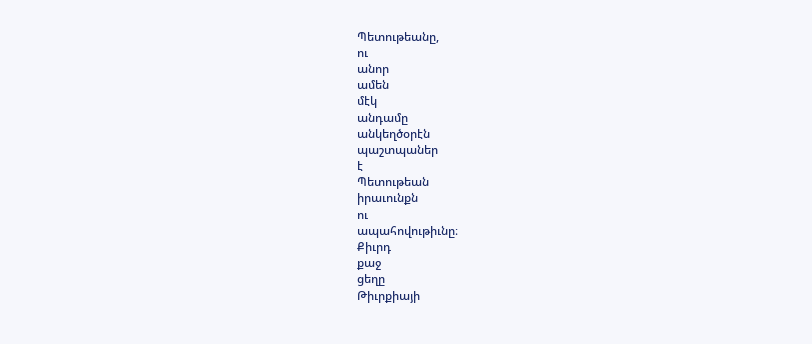Պետութեանը,
ու
անոր
ամեն
մէկ
անդամը
անկեղծօրէն
պաշտպաներ
է
Պետութեան
իրաւունքն
ու
ապահովութիւնը։
Քիւրդ
քաջ
ցեղը
Թիւրքիայի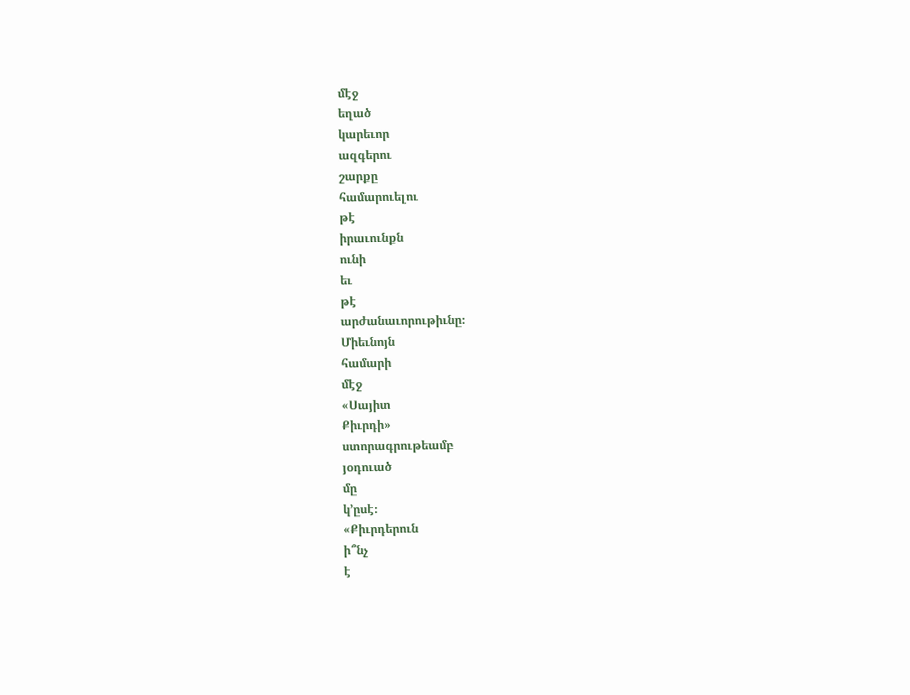մէջ
եղած
կարեւոր
ազգերու
շարքը
համարուելու
թէ
իրաւունքն
ունի
եւ
թէ
արժանաւորութիւնը։
Միեւնոյն
համարի
մէջ
«Սայիտ
Քիւրդի»
ստորագրութեամբ
յօդուած
մը
կ՚ըսէ։
«Քիւրդերուն
ի՞նչ
է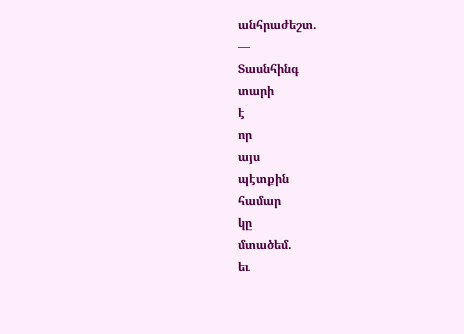անհրաժեշտ.
―
Տասնհինգ
տարի
է
որ
այս
պէտքին
համար
կը
մտածեմ.
եւ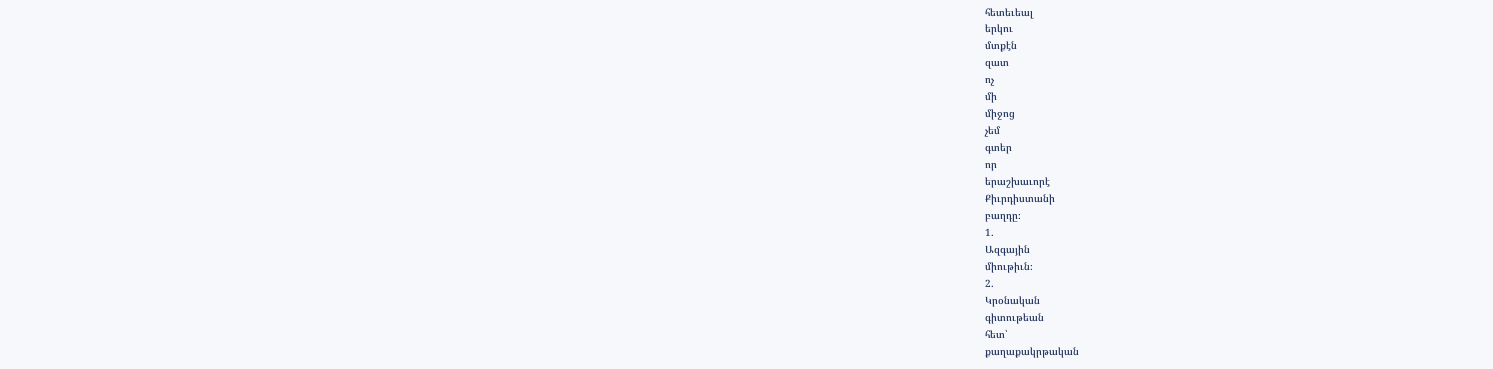հետեւեալ
երկու
մտքէն
զատ
ոչ
մի
միջոց
չեմ
գտեր
որ
երաշխաւորէ
Քիւրդիստանի
բաղդը։
1.
Ազգային
միութիւն։
2.
Կրօնական
գիտութեան
հետ՝
քաղաքակրթական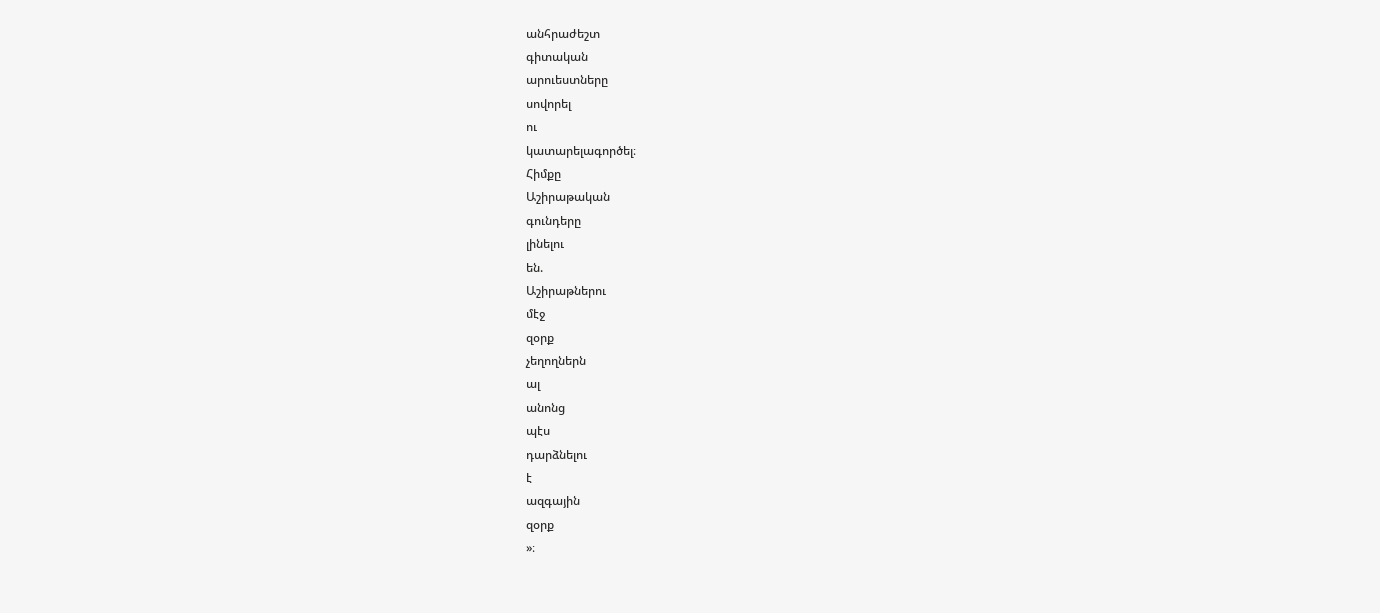անհրաժեշտ
գիտական
արուեստները
սովորել
ու
կատարելագործել։
Հիմքը
Աշիրաթական
գունդերը
լինելու
են.
Աշիրաթներու
մէջ
զօրք
չեղողներն
ալ
անոնց
պէս
դարձնելու
է
ազգային
զօրք
»։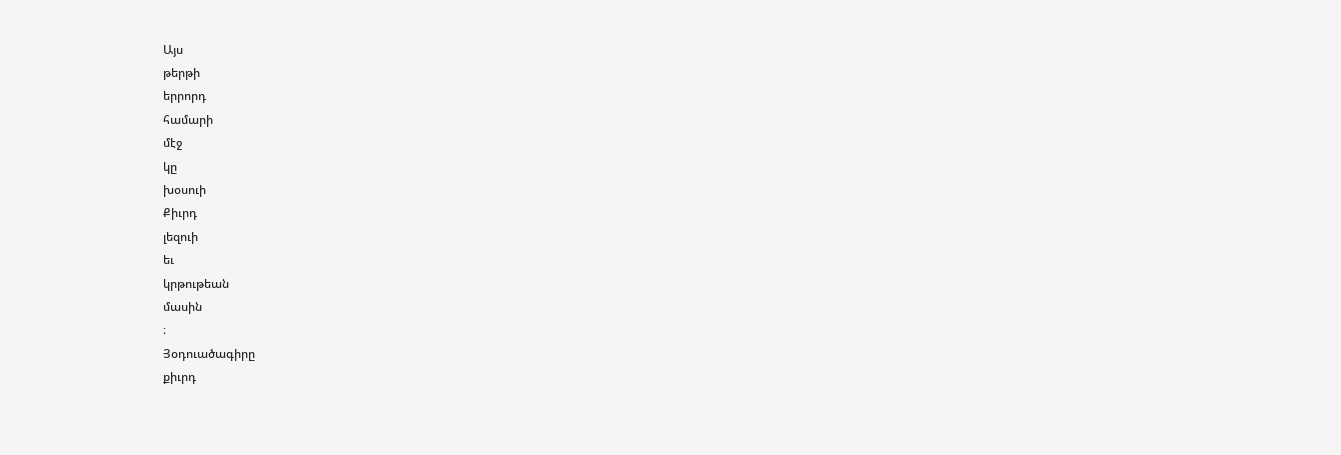Այս
թերթի
երրորդ
համարի
մէջ
կը
խօսուի
Քիւրդ
լեզուի
եւ
կրթութեան
մասին
։
Յօդուածագիրը
քիւրդ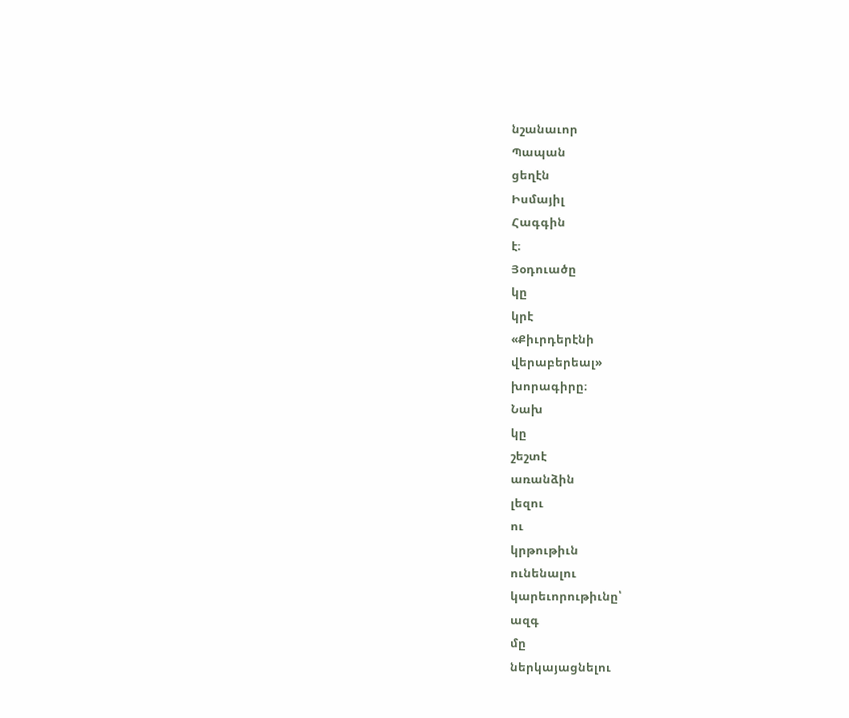նշանաւոր
Պապան
ցեղէն
Իսմայիլ
Հագգին
է։
Յօդուածը
կը
կրէ
«Քիւրդերէնի
վերաբերեալ»
խորագիրը։
Նախ
կը
շեշտէ
առանձին
լեզու
ու
կրթութիւն
ունենալու
կարեւորութիւնը՝
ազգ
մը
ներկայացնելու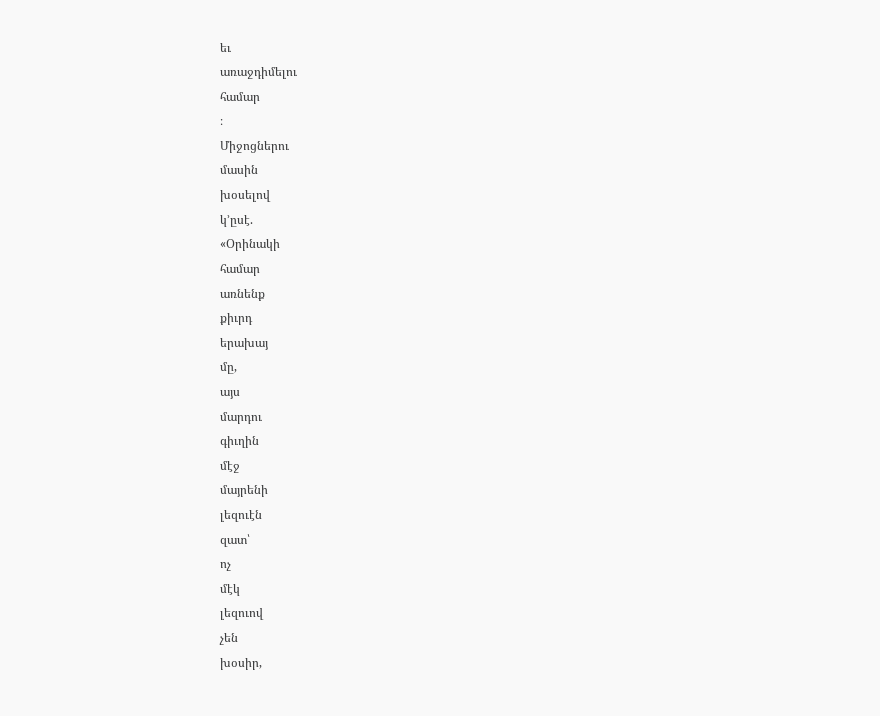եւ
առաջդիմելու
համար
։
Միջոցներու
մասին
խօսելով
կ՚ըսէ.
«Օրինակի
համար
առնենք
քիւրդ
երախայ
մը,
այս
մարդու
գիւղին
մէջ
մայրենի
լեզուէն
զատ՝
ոչ
մէկ
լեզուով
չեն
խօսիր,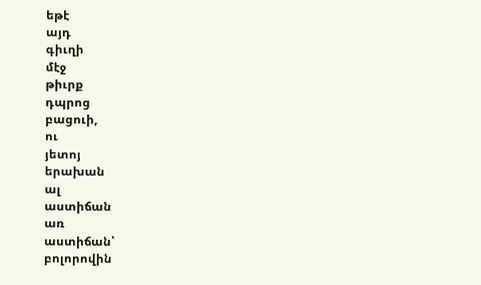եթէ
այդ
գիւղի
մէջ
թիւրք
դպրոց
բացուի,
ու
յետոյ
երախան
ալ
աստիճան
առ
աստիճան՝
բոլորովին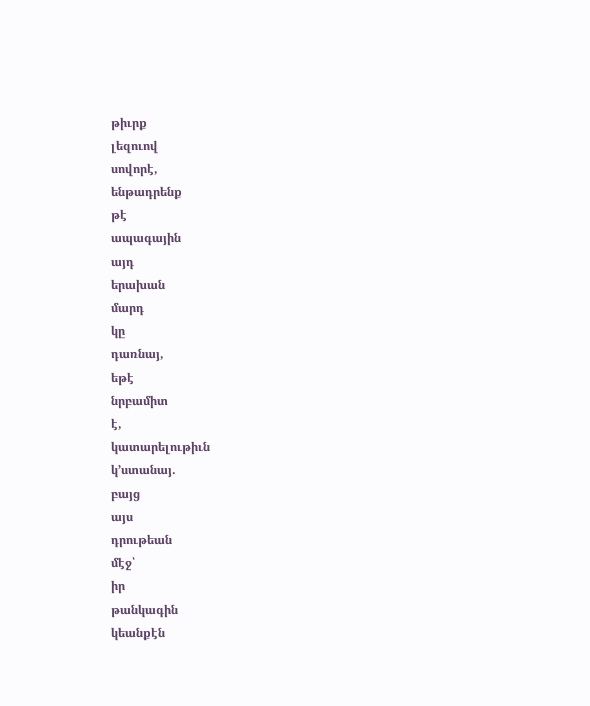թիւրք
լեզուով
սովորէ,
ենթադրենք
թէ
ապագային
այդ
երախան
մարդ
կը
դառնայ,
եթէ
նրբամիտ
է,
կատարելութիւն
կ՚ստանայ.
բայց
այս
դրութեան
մէջ՝
իր
թանկագին
կեանքէն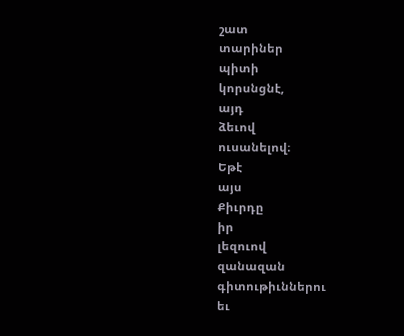շատ
տարիներ
պիտի
կորսնցնէ,
այդ
ձեւով
ուսանելով։
Եթէ
այս
Քիւրդը
իր
լեզուով
զանազան
գիտութիւններու
եւ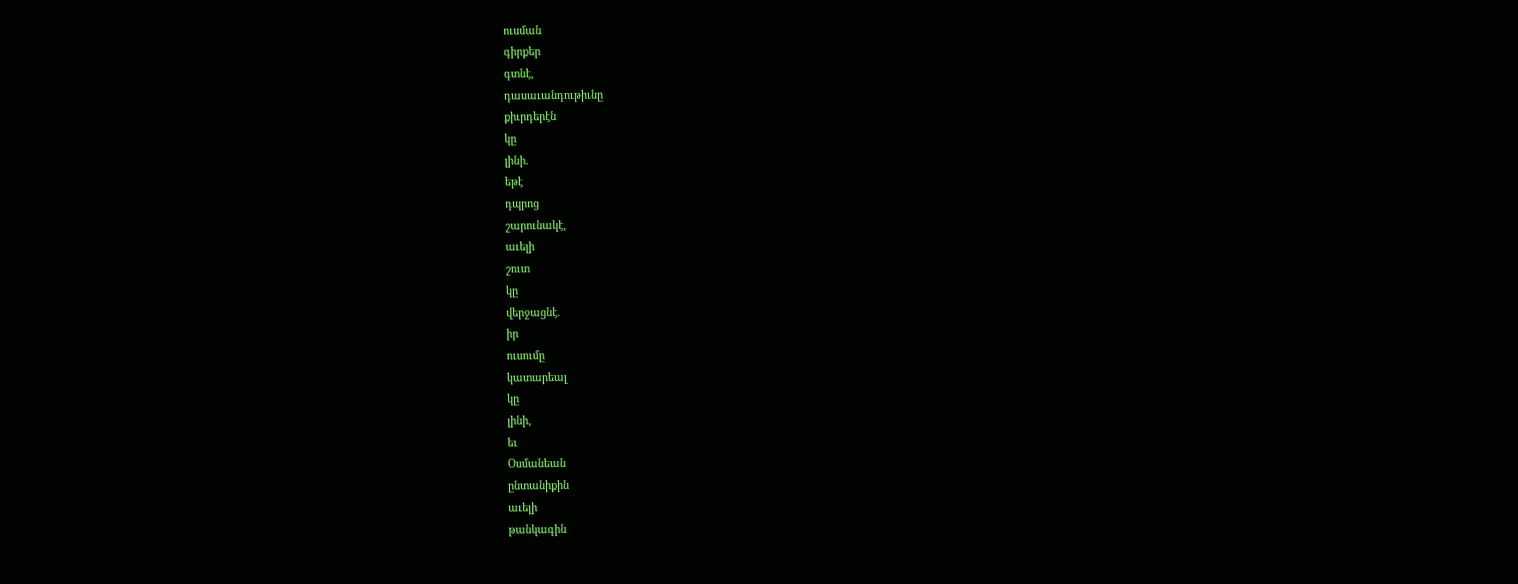ուսման
գիրքեր
գտնէ,
դասաւանդութիւնը
քիւրդերէն
կը
լինի.
եթէ
դպրոց
շարունակէ,
աւելի
շուտ
կը
վերջացնէ.
իր
ուսումը
կատարեալ
կը
լինի,
եւ
Օսմանեան
ընտանիքին
աւելի
թանկագին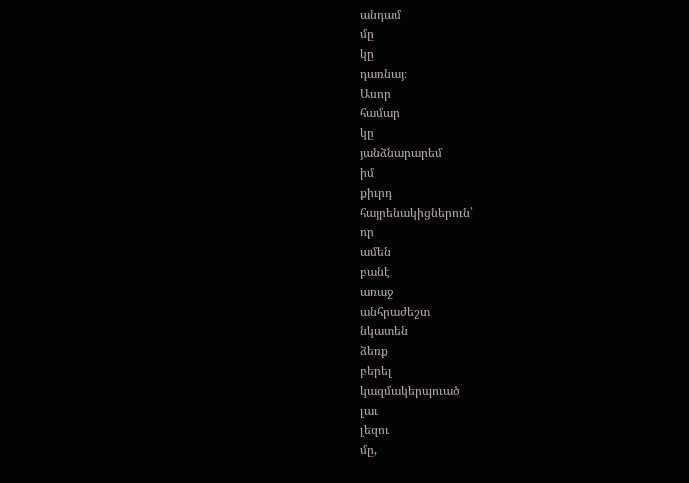անդամ
մը
կը
դառնայ։
Ասոր
համար
կը
յանձնարարեմ
իմ
քիւրդ
հայրենակիցներուն՝
որ
ամեն
բանէ
առաջ
անհրաժեշտ
նկատեն
ձեռք
բերել
կազմակերպուած
լաւ
լեզու
մը,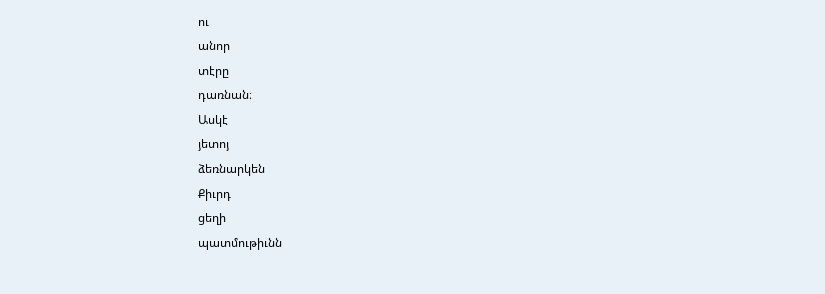ու
անոր
տէրը
դառնան։
Ասկէ
յետոյ
ձեռնարկեն
Քիւրդ
ցեղի
պատմութիւնն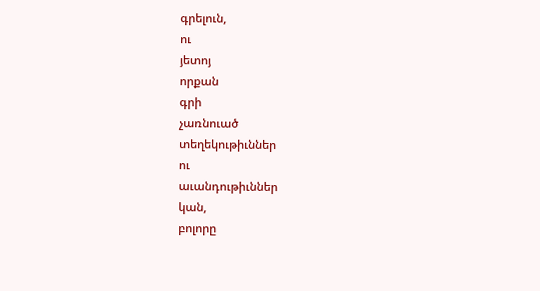գրելուն,
ու
յետոյ
որքան
գրի
չառնուած
տեղեկութիւններ
ու
աւանդութիւններ
կան,
բոլորը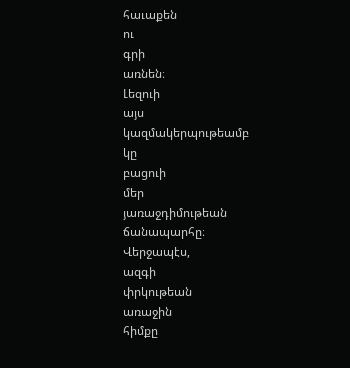հաւաքեն
ու
գրի
առնեն։
Լեզուի
այս
կազմակերպութեամբ
կը
բացուի
մեր
յառաջդիմութեան
ճանապարհը։
Վերջապէս,
ազգի
փրկութեան
առաջին
հիմքը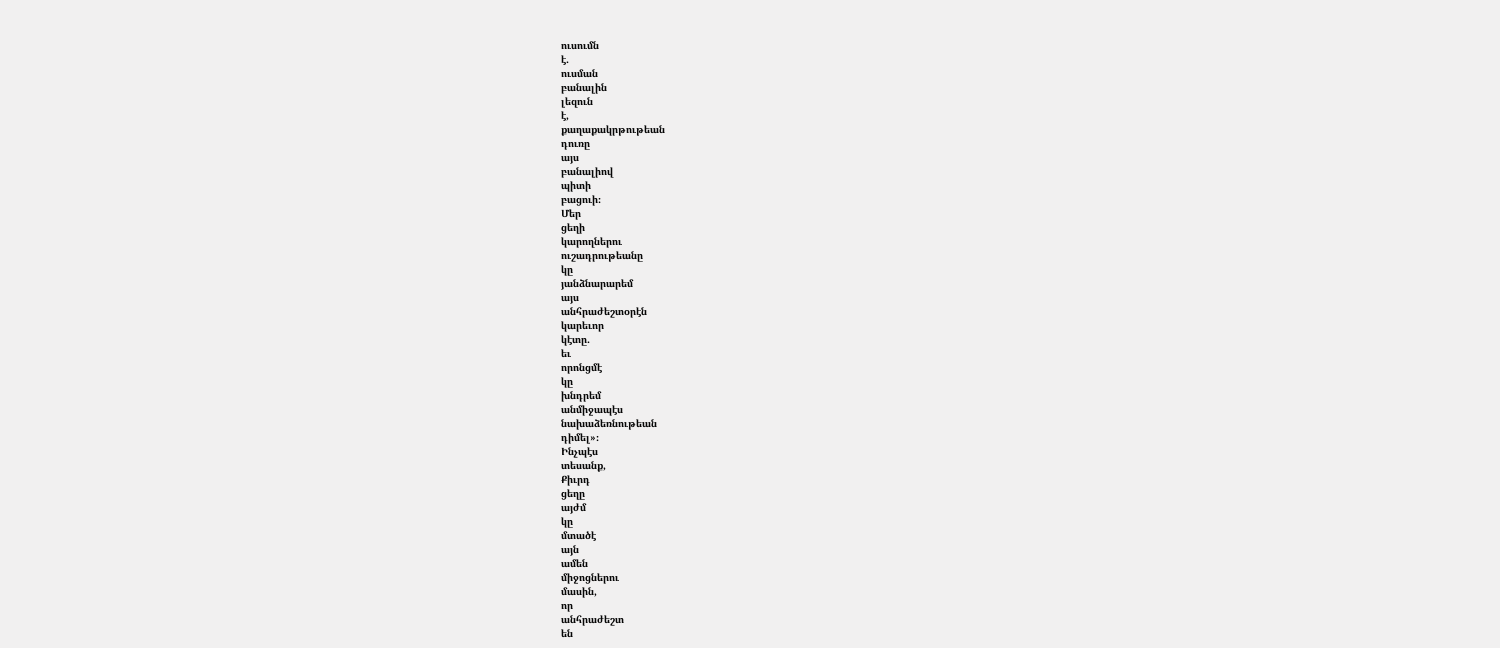ուսումն
է.
ուսման
բանալին
լեզուն
է,
քաղաքակրթութեան
դուռը
այս
բանալիով
պիտի
բացուի։
Մեր
ցեղի
կարողներու
ուշադրութեանը
կը
յանձնարարեմ
այս
անհրաժեշտօրէն
կարեւոր
կէտը.
եւ
որոնցմէ
կը
խնդրեմ
անմիջապէս
նախաձեռնութեան
դիմել»։
Ինչպէս
տեսանք,
Քիւրդ
ցեղը
այժմ
կը
մտածէ
այն
ամեն
միջոցներու
մասին,
որ
անհրաժեշտ
են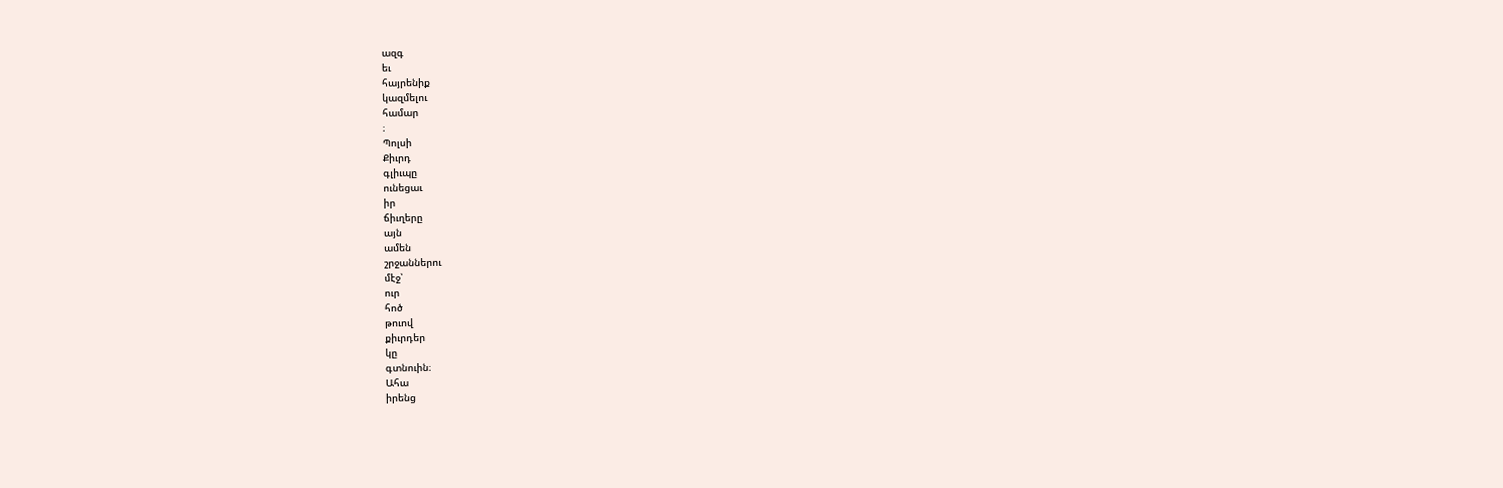ազգ
եւ
հայրենիք
կազմելու
համար
։
Պոլսի
Քիւրդ
գլիւպը
ունեցաւ
իր
ճիւղերը
այն
ամեն
շրջաններու
մէջ՝
ուր
հոծ
թուով
քիւրդեր
կը
գտնուին։
Ահա
իրենց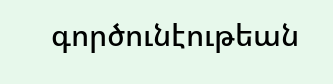գործունէութեան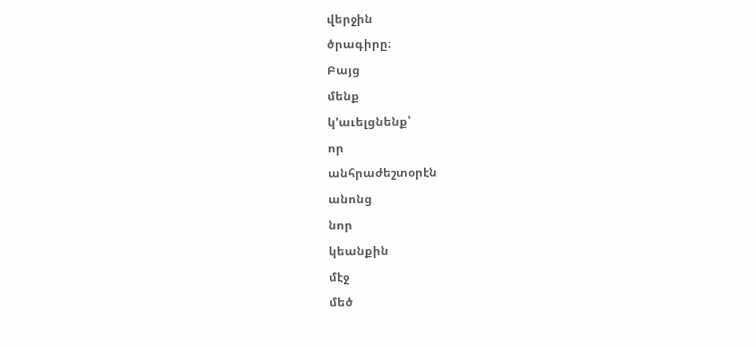վերջին
ծրագիրը։
Բայց
մենք
կ՚աւելցնենք՝
որ
անհրաժեշտօրէն
անոնց
նոր
կեանքին
մէջ
մեծ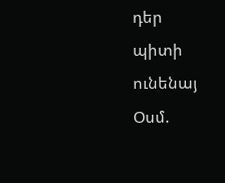դեր
պիտի
ունենայ
Օսմ.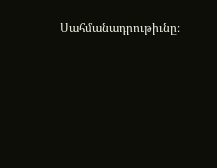Սահմանադրութիւնը։